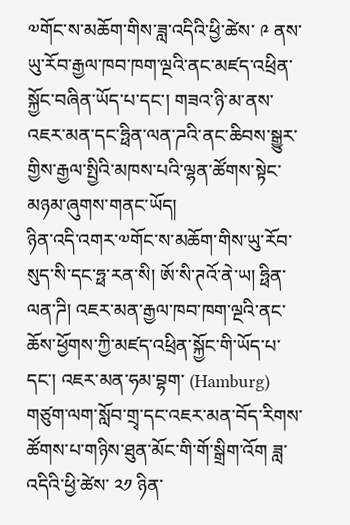༧གོང་ས་མཆོག་གིས་ཟླ་འདིའི་ཕྱི་ཚེས་ ༩ ནས་ཡུ་རོབ་རྒྱལ་ཁབ་ཁག་ལྔའི་ནང་མཛད་འཕྲིན་སྐྱོང་བཞིན་ཡོད་པ་དང་། གཟའ་ཉི་མ་ནས་འཇར་མན་དང་ཧྥིན་ལན་ཌའི་ནང་ཆིབས་སྒྱུར་གྱིས་རྒྱལ་སྤྱིའི་མཁས་པའི་ལྷན་ཚོགས་སྟེང་མཉམ་ཞུགས་གནང་ཡོད།
ཉིན་འདི་འགར་༧གོང་ས་མཆོག་གིས་ཡུ་རོབ་སུད་སི་དང་ཧྥ་རན་སི། ཨོ་སི་ཊའོ་ནེ་ཡ། ཧྥིན་ལན་ཌི། འཇར་མན་རྒྱལ་ཁབ་ཁག་ལྔའི་ནང་ཆོས་ཕྱོགས་ཀྱི་མཛད་འཕྲིན་སྐྱོང་གི་ཡོད་པ་དང་། འཇར་མན་ཧམ་བྷག་ (Hamburg) གཙུག་ལག་སློབ་གྲྭ་དང་འཇར་མན་བོད་རིགས་ཚོགས་པ་གཉིས་ཐུན་མོང་གི་གོ་སྒྲིག་འོག ཟླ་འདིའི་ཕྱི་ཚེས་ ༢༡ ཉིན་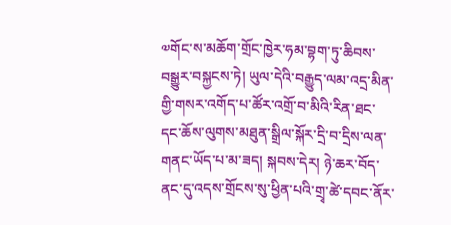༧གོང་ས་མཆོག་གྲོང་ཁྱེར་ཧམ་བྷག་ཏུ་ཆིབས་བསྒྱུར་བསྐྱངས་ཏེ། ཡུལ་དེའི་བརྒྱུད་ལམ་འདྲ་མིན་གྱི་གསར་འགོད་པ་ཚོར་འགྲོ་བ་མིའི་རིན་ཐང་དང་ཆོས་ལུགས་མཐུན་སྒྲིལ་སྐོར་དྲི་བ་དྲིས་ལན་གནང་ཡོད་པ་མ་ཟད། སྐབས་དེར། ཉེ་ཆར་བོད་ནང་དུ་འདས་གྲོངས་སུ་ཕྱིན་པའི་གྲྭ་ཚེ་དབང་ནོར་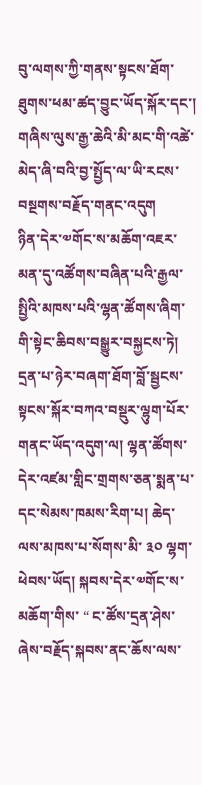བུ་ལགས་ཀྱི་གནས་སྟངས་ཐོག་ཐུགས་ཕམ་ཚད་བྱུང་ཡོད་སྐོར་དང་། གཞིས་ལུས་རྒྱ་ཆེའི་མི་མང་གི་འཚེ་མེད་ཞི་བའི་བྱ་སྤྱོད་ལ་ཡི་རངས་བསྔགས་བརྗོད་གནང་འདུག
ཉིན་དེར་༧གོང་ས་མཆོག་འཇར་མན་དུ་འཚོགས་བཞིན་པའི་རྒྱལ་སྤྱིའི་མཁས་པའི་ལྷན་ཚོགས་ཞིག་གི་སྟེང་ཆིབས་བསྒྱུར་བསྐྱངས་ཏེ། དྲན་པ་ཉེར་བཞག་ཐོག་བློ་སྦྱངས་སྟངས་སྐོར་བཀའ་བསྡུར་ལྷུག་པོར་གནང་ཡོད་འདུག་ལ། ལྷན་ཚོགས་དེར་འཛམ་གླིང་གྲགས་ཅན་སྨན་པ་དང་སེམས་ཁམས་རིག་པ། ཆེད་ལས་མཁས་པ་སོགས་མི་ ༣༠ ལྷག་ཕེབས་ཡོད། སྐབས་དེར་༧གོང་ས་མཆོག་གིས་ “ ང་ཚོས་དྲན་ཤེས་ཞེས་བརྗོད་སྐབས་ནང་ཆོས་ལས་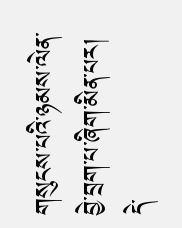གསུངས་པའི་ཉམས་ལེན་བྱེ་བྲག་པ་ཞིག་མིན་པར། དེ་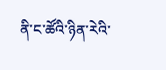ནི་ང་ཚོའི་ཉིན་རེའི་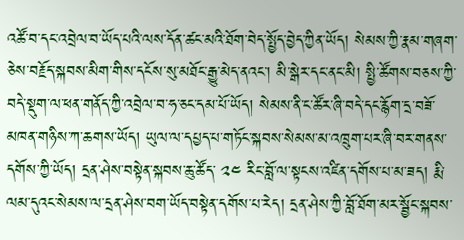འཚོ་བ་དང་འབྲེལ་བ་ཡོད་པའི་ལས་དོན་ཚང་མའི་ཐོག་བེད་སྤྱོད་བྱེད་ཀྱིན་ཡོད། སེམས་ཀྱི་རྣམ་གཞག་ཅེས་བརྗོད་སྐབས་མིག་གིས་དངོས་སུ་མཐོང་རྒྱུ་མེད་ནའང་། མི་སྒེར་དང་ནང་མི། སྤྱི་ཚོགས་བཅས་ཀྱི་བདེ་སྡུག་ལ་ཕན་གནོད་ཀྱི་འབྲེལ་བ་ཧ་ཅང་དམ་པོ་ཡོད། སེམས་ནི་ང་ཚོར་ཞི་བདེ་དང་རྙོག་དྲ་བཟོ་མཁན་གཉིས་ཀ་ཆགས་ཡོད། ཡུལ་ལ་དཔྱད་པ་གཏོང་སྐབས་སེམས་མ་འཁྲུག་པར་ཞི་བར་གནས་དགོས་ཀྱི་ཡོད། དྲན་ཤེས་བསྟེན་སྐབས་ཆུ་ཚོད་ ༢༤ རིང་བློ་ལ་སྟངས་འཛིན་དགོས་པ་མ་ཟད། རྨི་ལམ་དུའང་སེམས་ལ་དྲན་ཤེས་བག་ཡོད་བསྟེན་དགོས་པ་རེད། དྲན་ཤེས་ཀྱི་བློ་ཐོག་མར་སྦྱོང་སྐབས་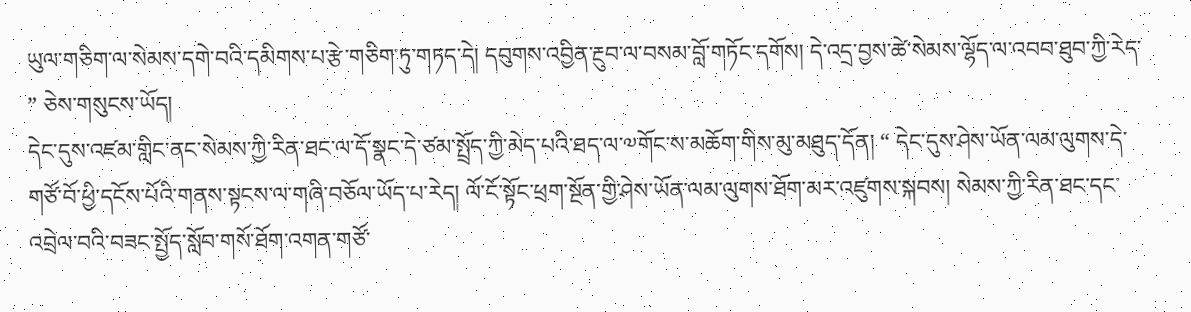ཡུལ་གཅིག་ལ་སེམས་དགེ་བའི་དམིགས་པ་རྩེ་གཅིག་ཏུ་གཏད་དེ། དབུགས་འབྱིན་རྔུབ་ལ་བསམ་བློ་གཏོང་དགོས། དེ་འདྲ་བྱས་ཚེ་སེམས་ལྷོད་ལ་འབབ་ཐུབ་ཀྱི་རེད་ ” ཅེས་གསུངས་ཡོད།
དེང་དུས་འཛམ་གླིང་ནང་སེམས་ཀྱི་རིན་ཐང་ལ་དོ་སྣང་དེ་ཙམ་སྤྲོད་ཀྱི་མེད་པའི་ཐད་ལ་༧གོང་ས་མཆོག་གིས་མུ་མཐུད་དོན། “ དེང་དུས་ཤེས་ཡོན་ལམ་ལུགས་དེ་གཙོ་བོ་ཕྱི་དངོས་པོའི་གནས་སྟངས་ལ་གཞི་བཅོལ་ཡོད་པ་རེད། ལོ་ངོ་སྟོང་ཕྲག་སྔོན་གྱི་ཤེས་ཡོན་ལམ་ལུགས་ཐོག་མར་འཛུགས་སྐབས། སེམས་ཀྱི་རིན་ཐང་དང་འབྲེལ་བའི་བཟང་སྤྱོད་སློབ་གསོ་ཐོག་འགན་གཙོ་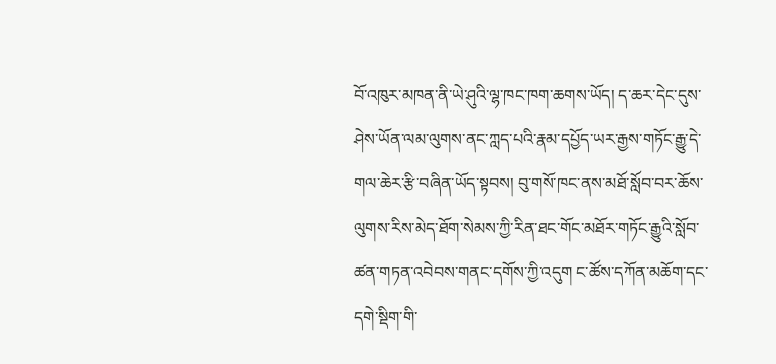བོ་འཁུར་མཁན་ནི་ཡེ་ཤུའི་ལྷ་ཁང་ཁག་ཆགས་ཡོད། ད་ཆར་དེང་དུས་ཤེས་ཡོན་ལམ་ལུགས་ནང་ཀླད་པའི་རྣམ་དཔྱོད་ཡར་རྒྱས་གཏོང་རྒྱུ་དེ་གལ་ཆེར་རྩི་བཞིན་ཡོད་སྟབས། བུ་གསོ་ཁང་ནས་མཐོ་སློབ་བར་ཆོས་ལུགས་རིས་མེད་ཐོག་སེམས་ཀྱི་རིན་ཐང་གོང་མཐོར་གཏོང་རྒྱུའི་སློབ་ཚན་གཏན་འབེབས་གནང་དགོས་ཀྱི་འདུག ང་ཚོས་དཀོན་མཆོག་དང་དགེ་སྡིག་གི་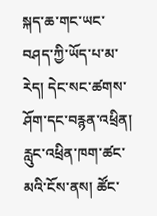སྐད་ཆ་གང་ཡང་བཤད་ཀྱི་ཡོད་པ་མ་རེད། དེང་སང་ཚགས་ཤོག་དང་བརྙན་འཕྲིན། རླུང་འཕྲིན་ཁག་ཚང་མའི་ངོས་ནས། ཚོང་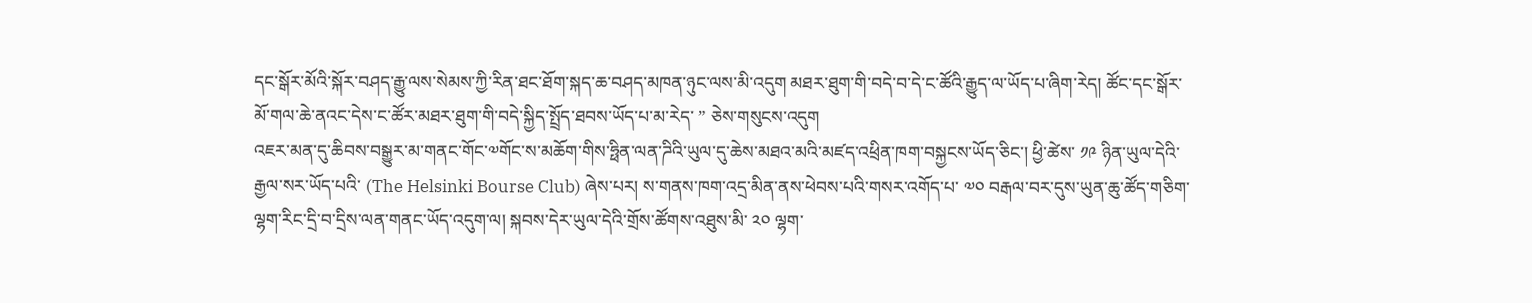དང་སྒོར་མོའི་སྐོར་བཤད་རྒྱུ་ལས་སེམས་ཀྱི་རིན་ཐང་ཐོག་སྐད་ཆ་བཤད་མཁན་ཉུང་ལས་མི་འདུག མཐར་ཐུག་གི་བདེ་བ་དེ་ང་ཚོའི་རྒྱུད་ལ་ཡོད་པ་ཞིག་རེད། ཚོང་དང་སྒོར་མོ་གལ་ཆེ་ནའང་དེས་ང་ཚོར་མཐར་ཐུག་གི་བདེ་སྐྱིད་སྤྲོད་ཐབས་ཡོད་པ་མ་རེད་ ” ཅེས་གསུངས་འདུག
འཇར་མན་དུ་ཆིབས་བསྒྱུར་མ་གནང་གོང་༧གོང་ས་མཆོག་གིས་ཧྥིན་ལན་ཌིའི་ཡུལ་དུ་ཆེས་མཐའ་མའི་མཛད་འཕྲིན་ཁག་བསྐྱངས་ཡོད་ཅིང་། ཕྱི་ཚེས་ ༡༩ ཉིན་ཡུལ་དེའི་རྒྱལ་སར་ཡོད་པའི་ (The Helsinki Bourse Club) ཞེས་པར། ས་གནས་ཁག་འདྲ་མིན་ནས་ཕེབས་པའི་གསར་འགོད་པ་ ༧༠ བརྒལ་བར་དུས་ཡུན་ཆུ་ཚོད་གཅིག་ལྷག་རིང་དྲི་བ་དྲིས་ལན་གནང་ཡོད་འདུག་ལ། སྐབས་དེར་ཡུལ་དེའི་གྲོས་ཚོགས་འཐུས་མི་ ༢༠ ལྷག་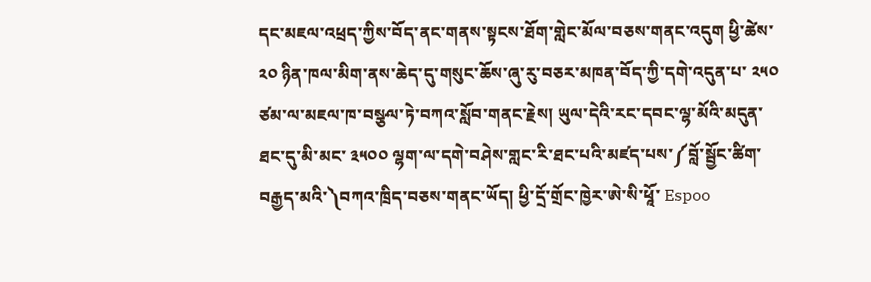དང་མཇལ་འཕྲད་ཀྱིས་བོད་ནང་གནས་སྟངས་ཐོག་གླེང་མོལ་བཅས་གནང་འདུག ཕྱི་ཚེས་ ༢༠ ཉིན་ཁལ་མིག་ནས་ཆེད་དུ་གསུང་ཆོས་ཞུ་རུ་བཅར་མཁན་བོད་ཀྱི་དགེ་འདུན་པ་ ༢༥༠ ཙམ་ལ་མཇལ་ཁ་བསྩལ་ཏེ་བཀའ་སློབ་གནང་རྗེས། ཡུལ་དེའི་རང་དབང་ལྷ་མོའི་མདུན་ཐང་དུ་མི་མང་ ༣༥༠༠ ལྷག་ལ་དགེ་བཤེས་གླང་རི་ཐང་པའི་མཛད་པས་༼བློ་སྦྱོང་ཚིག་བརྒྱད་མའི་༽བཀའ་ཁྲིད་བཅས་གནང་ཡོད། ཕྱི་དྲོ་གྲོང་ཁྱེར་ཨེ་སི་ཕཱོ་ Espoo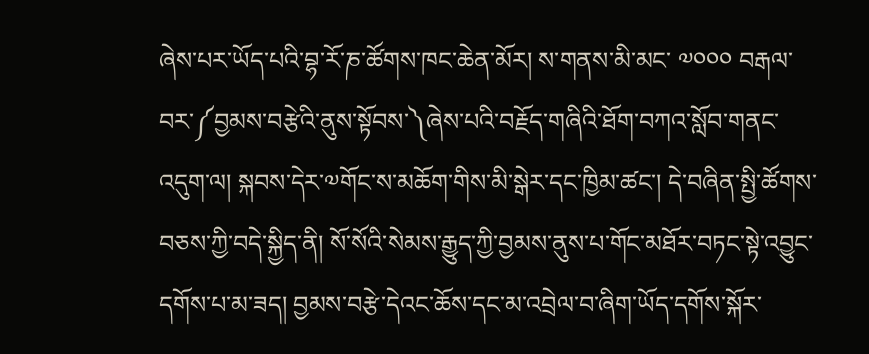ཞེས་པར་ཡོད་པའི་བྷ་རོ་ཎ་ཚོགས་ཁང་ཆེན་མོར། ས་གནས་མི་མང་ ༧༠༠༠ བརྒལ་བར་༼བྱམས་བརྩེའི་ནུས་སྟོབས་༽ཞེས་པའི་བརྗོད་གཞིའི་ཐོག་བཀའ་སློབ་གནང་འདུག་ལ། སྐབས་དེར་༧གོང་ས་མཆོག་གིས་མི་སྒེར་དང་ཁྱིམ་ཚང་། དེ་བཞིན་སྤྱི་ཚོགས་བཅས་ཀྱི་བདེ་སྐྱིད་ནི། སོ་སོའི་སེམས་རྒྱུད་ཀྱི་བྱམས་ནུས་པ་གོང་མཐོར་བཏང་སྟེ་འབྱུང་དགོས་པ་མ་ཟད། བྱམས་བརྩེ་དེའང་ཆོས་དང་མ་འབྲེལ་བ་ཞིག་ཡོད་དགོས་སྐོར་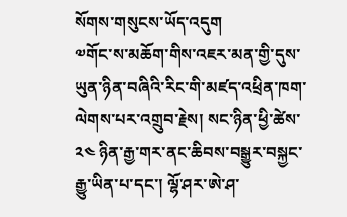སོགས་གསུངས་ཡོད་འདུག
༧གོང་ས་མཆོག་གིས་འཇར་མན་གྱི་དུས་ཡུན་ཉིན་བཞིའི་རིང་གི་མཛད་འཕྲིན་ཁག་ལེགས་པར་འགྲུབ་རྗེས། སང་ཉིན་ཕྱི་ཚེས་ ༢༤ ཉིན་རྒྱ་གར་ནང་ཆིབས་བསྒྱུར་བསྐྱང་རྒྱུ་ཡིན་པ་དང་། ལྷོ་ཤར་ཨེ་ཤ་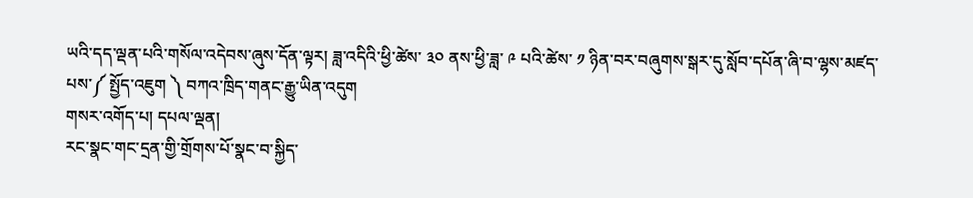ཡའི་དད་ལྡན་པའི་གསོལ་འདེབས་ཞུས་དོན་ལྟར། ཟླ་འདིའི་ཕྱི་ཚེས་ ༣༠ ནས་ཕྱི་ཟླ་ ༩ པའི་ཚེས་ ༡ ཉིན་བར་བཞུགས་སྒར་དུ་སློབ་དཔོན་ཞི་བ་ལྷས་མཛད་པས་༼ སྤྱོད་འཇུག ༽ བཀའ་ཁྲིད་གནང་རྒྱུ་ཡིན་འདུག
གསར་འགོད་པ། དཔལ་ལྡན།
རང་སྣང་གང་དྲན་གྱི་གྲོགས་པོ་སྣང་བ་སྐྱིད་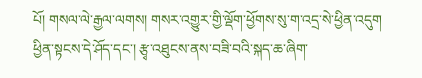པོ། གསལ་ལེ་རྒྱལ་ལགས། གསར་འགྱུར་གྱི་ལྡོག་ཕྱོགས་སུ་ག་འདྲ་སེ་ཕྱིན་འདུག ཕྱིན་སྟངས་དེ་ཤོད་དང་། རྩྭ་འཐུངས་ནས་བཟི་བའི་སྐད་ཆ་ཞིག་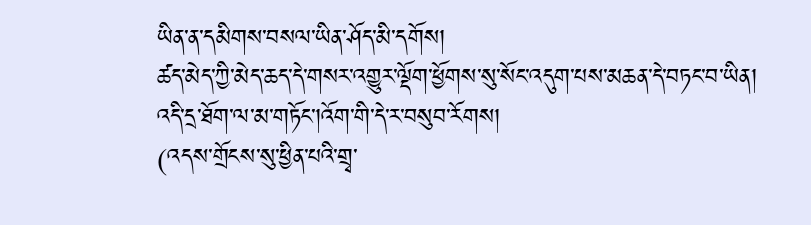ཡིན་ན་དམིགས་བསལ་ཡིན་ཤོད་མི་དགོས།
ཚད་མེད་ཀྱི་མེད་ཆད་དེ་གསར་འགྱུར་ལྡོག་ཕྱོགས་སུ་སོང་འདུག་པས་མཆན་དེ་བཏང་བ་ཡིན།
འདི་དྲ་ཐོག་ལ་མ་གཏོང་།འོག་གི་དེ་ར་བསུབ་རོགས།
(འདས་གྲོངས་སུ་ཕྱིན་པའི་གྲྭ་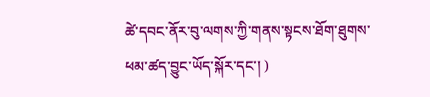ཚེ་དབང་ནོར་བུ་ལགས་ཀྱི་གནས་སྟངས་ཐོག་ཐུགས་ཕམ་ཚད་བྱུང་ཡོད་སྐོར་དང་། )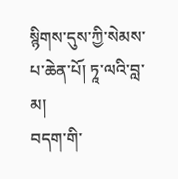སྙིགས་དུས་ཀྱི་སེམས་པ་ཆེན་པོ། ཏཱ་ལའི་བླ་མ།
བདག་གི་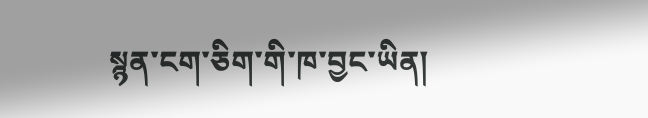སྙན་ངག་ཅིག་གི་ཁ་བྱང་ཡིན།